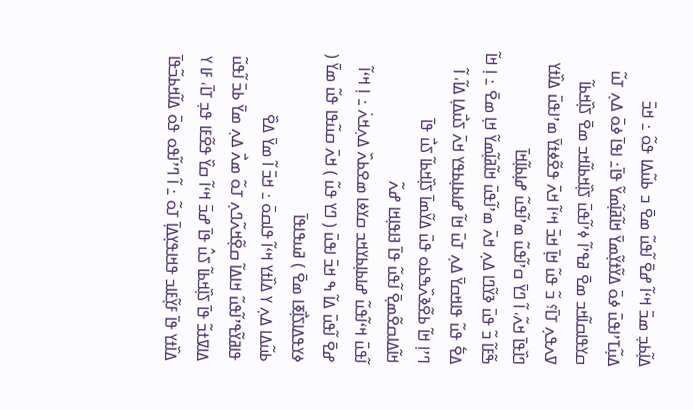ߡߊ߲߬ߕߏ߲ ߘߏ߫ ߞߵߊ߬ ߝߐ߫ ߊ߬ߟߎ߬ ߘߐ߫ ߏ ߕߎ߬ߡߊ ߟߋ߬ ߸ ߞߏ߫ ߡߎ߲߬ߠߴߊߟߎ߫ ߦߋ߫ ߡߌ߬ߙߌ߲߬ߘߌ߫ ߞߊ߬ߥߊ߲߬ߘߌ߬ ߟߊ߫߸ ߊߟߊ߫ ߦߋ߫ ߡߍ߲ ߠߎ߬ ߛߌߟߊߛߊ߬ߞߏ ߘߐ߫ ߥߟߴߊ߬ ߦߴߊ߬ߟߎ߫ ߖߊ߲߰ߞߕߊ߬ߞߏ ߘߐ߫ ߖߊ߲߰ߞߕߊ߬ ߜߍߟߍ߲ ߠߊ߫؟ ߏ߬ ߟߎ߬ ߞߊ߲߫ ߞߏ߫ ߞߵߊ߬ ߞߍ߫ ߟߐ߬ߦߙߌ߫ ߘߴߊߟߎ߫ ߡߊ߰ߙߌ ߣߊ߰ߟߊ߫ ߞߍ߬، ߊ߬ ߣߌ߫ ߛߴߊ߬ߟߎ߬ ߘߴߊ߬ߟߎ߬ ߝߊ߲ߕߊ߲߬ߞߊ߫
ߒ߬ߓߊ߬ ߏ߬ ߟߎ߫ ߢߌ߬ߣߊ ߡߍ߲ ߞߍ߫ ߘߴߊ߬ߟߎ߫ ߞߊ߬ߥߊ߲߬ߘߌ߬ ߞߊ߲ ߘߐ߫ ߸ ߊ߲ ߞߊ߬ ߡߐ߱ ߟߎ߬ ߟߊߞߛߌ߫ ߡߍ߲ ߠߎ߫ ߞߊ߬ ߝߊߕߊ߲ߕߟߌ ߞߍ߫ ߖߎ߯ߡߊ߲ ߡߊ߬، ߊ߬ ߣߴߊ߲ ߞߊ߬ ߕߐ߬ߢߍ߰ߒߕߋ ߟߎ߫ ߡߌ߬ߘߊ߫ ߖߊ߲߰ߞߕߊ߬ ߖߎ߯ ߟߊ߫ ߞߊ߬ߡߊߛߐ߬ߘߐ߲߫ ߊ߬ߟߎ߬ ߟߊ߫ ߔߊߟߊ߲ߞߊ ߝߍ߬
ߊ߬ߟߎ߫ ߞߵߊ߬ߟߎ߬ ߝߊߕߊ߲ߕߌߞߏ ߛߌߦߊ ߘߐߕߍ߰ ߡߍ߲ߞߍ߭ ߸ ߊ߲ ߞߵߊ߬ ߝߐ߫ ߊ߬ߟߎ߫ ߡߊ߬ ߒ ߞߏ߫ ߊߟߎ߫ ( ߣߌ ߟߎ߬ ) ߞߍ߫ ߛߎ߬ߟߊ ߟߎ߬ ߘߌ߫ ( ߦߌߟߡߊߖߊ߲߯ߧߊ ߘߐ߫ ) ߥߎߟߊߟߊ߫
ߕߎ߬ߡߊ ߡߍ߲ ߌ ߡߊ߰ߙߌ ߞߵߊ߬ ߟߊߛߋ߫ ߸ ߞߏ߫ ߊ߬ ߘߌ߫ ߡߐ߰ ߟߊߥߌ߬ߟߴߊ߬ߟߎ߬ ߞߊߡߊ߬ ߛߐ߲߬ߞߍ߬ߣߍ߲ ߠߋ߬ ߘߍ߯ ߡߍ߲ ߘߌ߫ ߕߏ߫ ߊ߬ߟߎ߬ ߡߊߜߙߏ߬ ߟߊ߫ ߖߊ߲߰ߞߕߊ߬ ߖߎ߮ ߟߊ߫ ߝߏ߫ ߞߵߊ߬ ߛߌ߰ ߟߐ߬ߓߊ ߟߏ߲ ߠߊ߫، ߓߊ ߌ ߡߊ߰ߙߌ ߟߊ߫ ߓߌ߲߬ߓߊߏ ߟߞߊߟߌ߲ߡߊ߲߫ ߠߋ߬ ߸ ߊ߬ ߣߴߊ߬ߟߋ ߟߋ߫ ߡߊ߬ߞߕߏ߬ߟߊ߫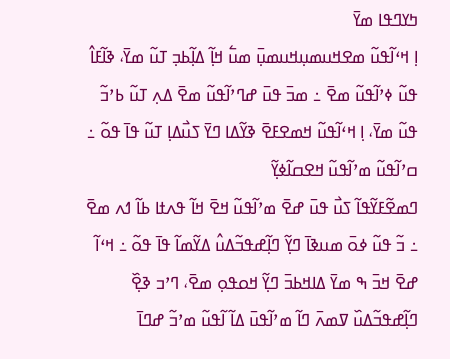ߤߌߣߟߊ ߘߌ߫
ߊ߲ ߞߵߊ߬ߟߎ߬ ߘߐߞߎߘߎ߲ߞߎߘߎ߲߫ ߘߎ߱ ߞߊ߲߬ ߡߊ߲߬ߕߏ߲ ߠߎ߬ ߘߌ߫، ߢߊ߬ߓߊ߮ ߟߎ߬ ߦߴߊ߬ߟߎ߬ ߘߐ߫ ߸ ߘߏ߫ ߟߎ߫ ߝߣߴߊ߬ߟߎ߬ ߘߐ߫ ߡߍ߲ ߠߎ߬ ߕߴߏ߬ ߟߎ߬ ߘߌ߫، ߊ߲ ߞߵߊ߬ߟߎ߬ ߞߘߐߓߐ߫ ߢߌ߬ߡߊ ߣߌ߫ ߖߎ߯ߡߊ߲ ߠߎ߬ ߟߊ߫ ߟߋ߬ ߸ ߛߴߊ߬ߟߎ߬ ߘߴߊ߬ߟߎ߬ ߞߐߛߊ߬ߦߌ߲߬
ߣߘߐ߬ߓߌ߬ߟߊ߬ ߖߎ߯ ߟߎ߫ ߝߐ߫ ߘߴߊ߬ߟߎ߬ ߞߐ߫ ߞߊ߬ ߟߍߙߊ ߕߊ߬ ߗߍ ߘߐ߫ ߸ ߏ߬ ߟߎ߬ ߦߋ߫ ߘߎߢߊ߫ ߣߌ߲߬ ߣߊ߲߬ߝߟߏ߬ߡߎ߮ ߡߌ߬ߘߊ߬ ߟߊ߫ ߟߋ߬ ߸ ߞߵߊ߬ ߝߐ߫ ߞߏ߫ ߒ ߘߌ߫ ߡߊߞߕߏ߫ ߣߌ߲߬ ߞߋߟߋ߲ ߘߐ߫، ߣߴߏ ߢߐ߲߰ ߣߊ߲߬ߝߟߏ߬ߡߎ߰ ߜߘߍ߫ ߣߊ߬ ߘߴߊ߬ߟߎ߫ ߡߊ߬ ߊ߬ߟߎ߬ ߘߴߏ߬ ߝߣߊ߫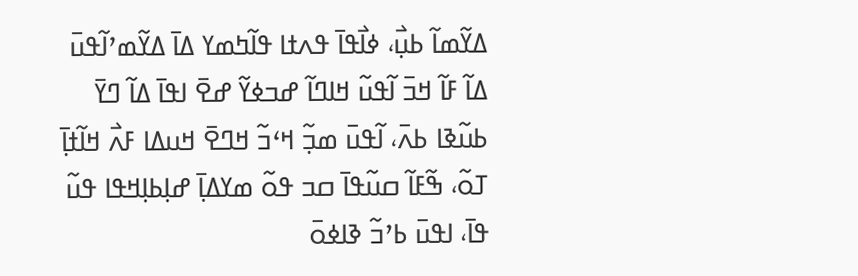ߡߌ߬ߘߊ߬ ߕߎ߲߯، ߦߊ߯ߟߊ߫ ߟߍߙߊ ߟߊ߬ߤߘߌ ߡߊ߫ ߡߌ߬ߘߴߊ߬ߟߎ߫ ߡߊ߬ ߓߊ߬ ߞߏ߫ ߊ߬ߟߎ߬ ߞߊߣߊ߬ ߝߏߦߌ߬ ߝߐ߫ ߊߟߊ߫ ߡߊ߬ ߣߌ߫ ߕߎ߬ߢߊ ߕߍ߫، ߊ߬ߟߎ߫ ߘߏ߲߬ ߞߵߏ߬ ߞߣߐ߫ ߞߎߡߊ ߓߍ߯ ߞߊ߬ߙߊ߲߫ ߠߋ߬، ߒ߬ߓߊ߬ ߛߎ߬ߟߊ߫ ߛߏ ߟߋ߬ ߘߌߡߊ߲߫ ߝߊ߲ߕߊ߲ߞߟߊ ߟߎ߬ ߟߊ߫، ߊߟߎ߫ ߕߴߏ߬ ߢߊߦߋ߫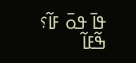ߟߊ߫ ߟߋ߫ ߓߊ߬؟
ߒ߬ߓߊ߬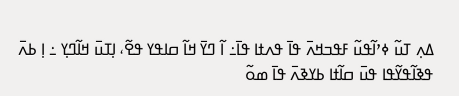ߡߍ߲ ߠߎ߬ ߦߴߊ߬ߟߎ߬ ߓߟߏߞߍ߫ ߟߊ߫ ߟߍߙߊ ߟߊ߫߸ ߊ߬ ߣߌ߫ ߞߊ߬ ߛߊߟߌ ߟߐ߬، ߊ߲ߠߎ߫ ߞߊ߬ߣߌ߲ ߸ ߊ߲ ߕߍ߫ ߟߢߊ߬ߟߌ߬ߟߊ ߟߎ߫ ߛߊ߬ߙߊ ߕߌߢߍ߫ ߟߊ߫ ߘߋ߬